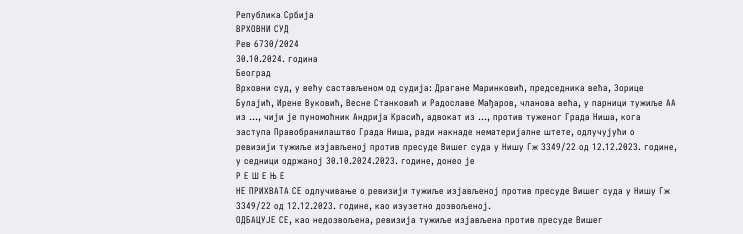Република Србија
ВРХОВНИ СУД
Рев 6730/2024
30.10.2024. година
Београд
Врховни суд, у већу састављеном од судија: Драгане Маринковић, председника већа, Зорице Булајић, Ирене Вуковић, Весне Станковић и Радославе Мађаров, чланова већа, у парници тужиље АА из ..., чији је пуномоћник Андрија Красић, адвокат из ..., против туженог Града Ниша, кога заступа Правобранилаштво Града Ниша, ради накнаде нематеријалне штете, одлучујући о ревизији тужиље изјављеној против пресуде Вишег суда у Нишу Гж 3349/22 од 12.12.2023. године, у седници одржаној 30.10.2024.2023. године, донео је
Р Е Ш Е Њ Е
НЕ ПРИХВАТА СЕ одлучивање о ревизији тужиље изјављеној против пресуде Вишег суда у Нишу Гж 3349/22 од 12.12.2023. године, као изузетно дозвољеној.
ОДБАЦУЈЕ СЕ, као недозвољена, ревизија тужиље изјављена против пресуде Вишег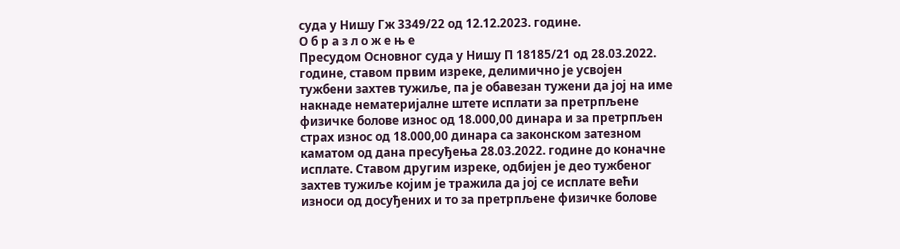суда у Нишу Гж 3349/22 од 12.12.2023. године.
О б р а з л о ж е њ е
Пресудом Основног суда у Нишу П 18185/21 од 28.03.2022. године, ставом првим изреке, делимично је усвојен тужбени захтев тужиље, па је обавезан тужени да јој на име накнаде нематеријалне штете исплати за претрпљене физичке болове износ од 18.000,00 динара и за претрпљен страх износ од 18.000,00 динара са законском затезном каматом од дана пресуђења 28.03.2022. године до коначне исплате. Ставом другим изреке, одбијен је део тужбеног захтев тужиље којим је тражила да јој се исплате већи износи од досуђених и то за претрпљене физичке болове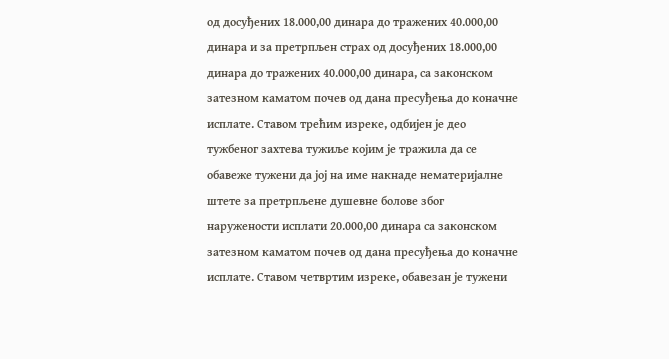од досуђених 18.000,00 динара до тражених 40.000,00 динара и за претрпљен страх од досуђених 18.000,00 динара до тражених 40.000,00 динара, са законском затезном каматом почев од дана пресуђења до коначне исплате. Ставом трећим изреке, одбијен је део тужбеног захтева тужиље којим је тражила да се обавеже тужени да јој на име накнаде нематеријалне штете за претрпљене душевне болове због наружености исплати 20.000,00 динара са законском затезном каматом почев од дана пресуђења до коначне исплате. Ставом четвртим изреке, обавезан је тужени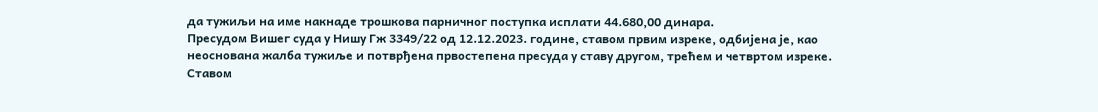да тужиљи на име накнаде трошкова парничног поступка исплати 44.680,00 динара.
Пресудом Вишег суда у Нишу Гж 3349/22 од 12.12.2023. године, ставом првим изреке, одбијена је, као неоснована жалба тужиље и потврђена првостепена пресуда у ставу другом, трећем и четвртом изреке. Ставом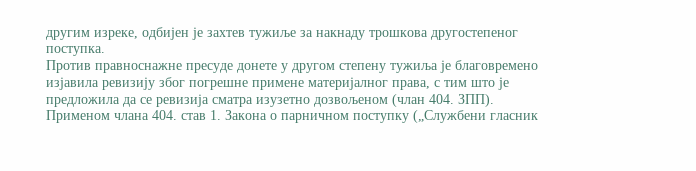другим изреке, одбијен је захтев тужиље за накнаду трошкова другостепеног поступка.
Против правноснажне пресуде донете у другом степену тужиља је благовремено изјавила ревизију због погрешне примене материјалног права, с тим што је предложила да се ревизија сматра изузетно дозвољеном (члан 404. ЗПП).
Применом члана 404. став 1. Закона о парничном поступку („Службени гласник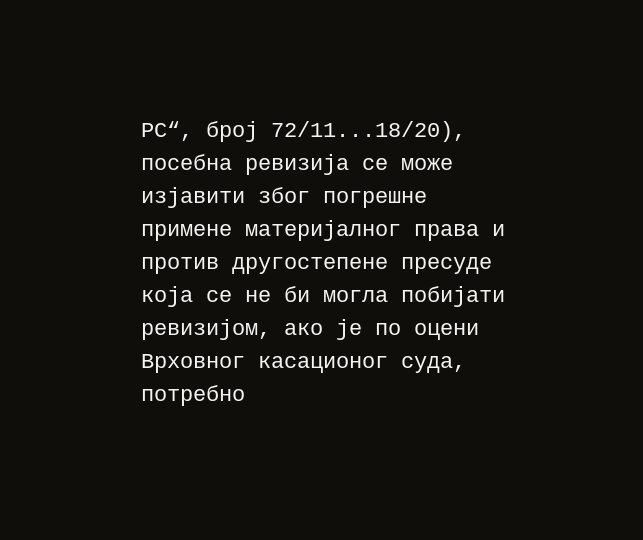РС“, број 72/11...18/20), посебна ревизија се може изјавити због погрешне примене материјалног права и против другостепене пресуде која се не би могла побијати ревизијом, ако је по оцени Врховног касационог суда, потребно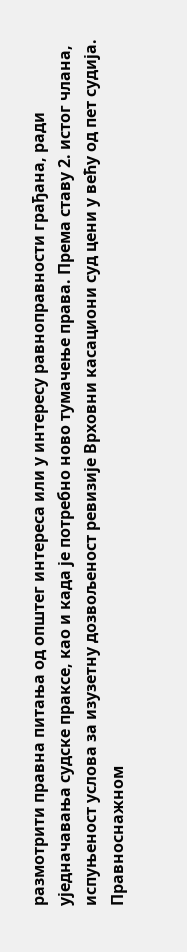размотрити правна питања од општег интереса или у интересу равноправности грађана, ради уједначавања судске праксе, као и када је потребно ново тумачење права. Према ставу 2. истог члана, испуњеност услова за изузетну дозвољеност ревизије Врховни касациони суд цени у већу од пет судија.
Правноснажном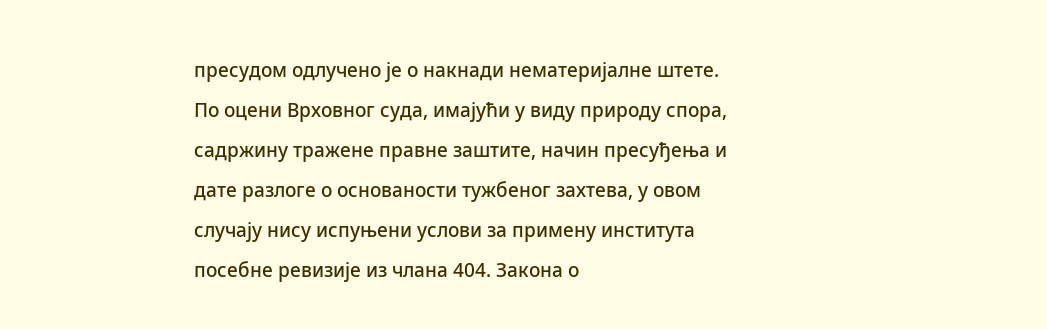пресудом одлучено је о накнади нематеријалне штете. По оцени Врховног суда, имајући у виду природу спора, садржину тражене правне заштите, начин пресуђења и дате разлоге о основаности тужбеног захтева, у овом случају нису испуњени услови за примену института посебне ревизије из члана 404. Закона о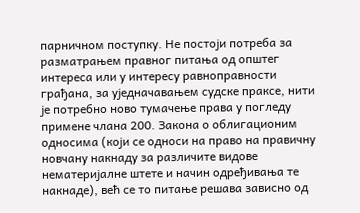парничном поступку. Не постоји потреба за разматрањем правног питања од општег интереса или у интересу равноправности грађана, за уједначавањем судске праксе, нити је потребно ново тумачење права у погледу примене члана 200. Закона о облигационим односима (који се односи на право на правичну новчану накнаду за различите видове нематеријалне штете и начин одређивања те накнаде), већ се то питање решава зависно од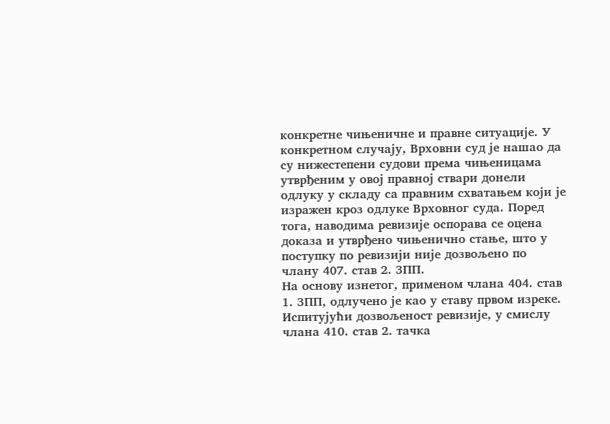конкретне чињеничне и правне ситуације. У конкретном случају, Врховни суд је нашао да су нижестепени судови према чињеницама утврђеним у овој правној ствари донели одлуку у складу са правним схватањем који је изражен кроз одлуке Врховног суда. Поред тога, наводима ревизије оспорава се оцена доказа и утврђено чињенично стање, што у поступку по ревизији није дозвољено по члану 407. став 2. ЗПП.
На основу изнетог, применом члана 404. став 1. ЗПП, одлучено је као у ставу првом изреке.
Испитујући дозвољеност ревизије, у смислу члана 410. став 2. тачка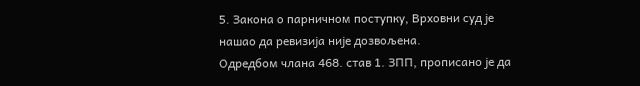5. Закона о парничном поступку, Врховни суд је нашао да ревизија није дозвољена.
Одредбом члана 468. став 1. ЗПП, прописано је да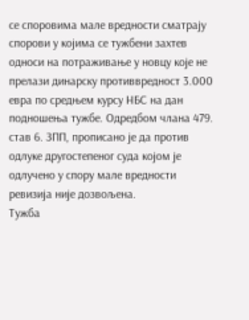се споровима мале вредности сматрају спорови у којима се тужбени захтев односи на потраживање у новцу које не прелази динарску противвредност 3.000 евра по средњем курсу НБС на дан подношења тужбе. Одредбом чланa 479. став 6. ЗПП, прописано је да против одлуке другостепеног суда којом је одлучено у спору мале вредности ревизија није дозвољена.
Тужба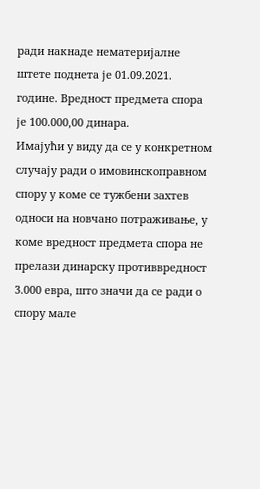ради накнаде нематеријалне штете поднета је 01.09.2021. године. Вредност предмета спора је 100.000,00 динара.
Имајући у виду да се у конкретном случају ради о имовинскоправном спору у коме се тужбени захтев односи на новчано потраживање, у коме вредност предмета спора не прелази динарску противвредност 3.000 евра, што значи да се ради о спору мале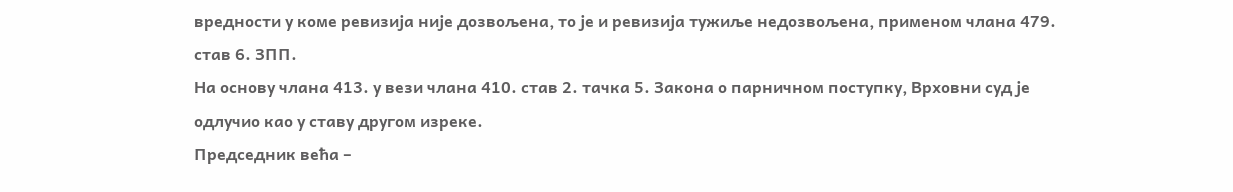вредности у коме ревизија није дозвољена, то је и ревизија тужиље недозвољена, применом члана 479. став 6. ЗПП.
На основу члана 413. у вези члана 410. став 2. тачка 5. Закона о парничном поступку, Врховни суд је одлучио као у ставу другом изреке.
Председник већа –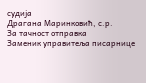судија
Драгана Маринковић, с.р.
За тачност отправка
Заменик управитеља писарнице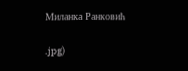Миланка Ранковић

.jpg)